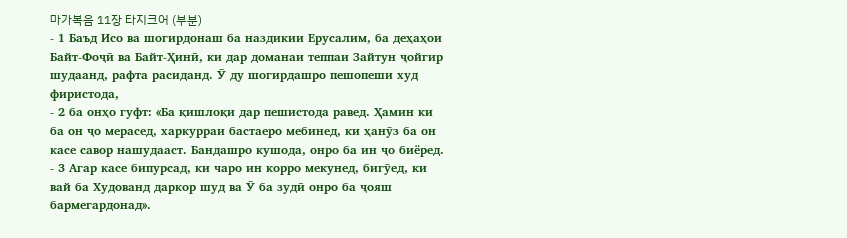마가복음 11장 타지크어 (부분)
- 1 Баъд Исо ва шогирдонаш ба наздикии Ерусалим, ба деҳаҳои Байт-Фоҷӣ ва Байт-Ҳинӣ, ки дар доманаи теппаи Зайтун ҷойгир шудаанд, рафта расиданд. Ӯ ду шогирдашро пешопеши худ фиристода,
- 2 ба онҳо гуфт: «Ба қишлоқи дар пешистода равед. Ҳамин ки ба он ҷо мерасед, харкурраи бастаеро мебинед, ки ҳанӯз ба он касе савор нашудааст. Бандашро кушода, онро ба ин ҷо биёред.
- 3 Агар касе бипурсад, ки чаро ин корро мекунед, бигӯед, ки вай ба Худованд даркор шуд ва Ӯ ба зудӣ онро ба ҷояш бармегардонад».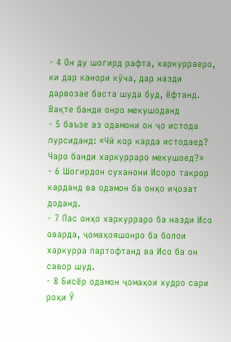- 4 Он ду шогирд рафта, харкурраеро, ки дар канори кӯча, дар назди дарвозае баста шуда буд, ёфтанд. Вақте банди онро мекушоданд
- 5 баъзе аз одамони он ҷо истода пурсиданд: «Чӣ кор карда истодаед? Чаро банди харкурраро мекушоед?»
- 6 Шогирдон суханони Исоро такрор карданд ва одамон ба онҳо иҷозат доданд.
- 7 Пас онҳо харкурраро ба назди Исо оварда, ҷомаҳояшонро ба болои харкурра партофтанд ва Исо ба он савор шуд.
- 8 Бисёр одамон ҷомаҳои худро сари роҳи Ӯ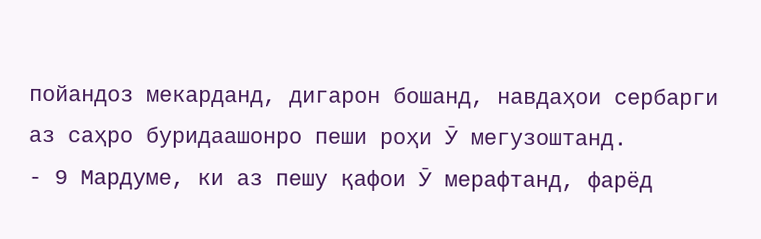пойандоз мекарданд, дигарон бошанд, навдаҳои сербарги аз саҳро буридаашонро пеши роҳи Ӯ мегузоштанд.
- 9 Мардуме, ки аз пешу қафои Ӯ мерафтанд, фарёд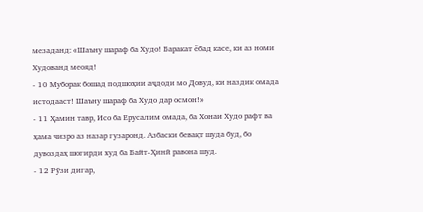мезаданд: «Шаъну шараф ба Худо! Баракат ёбад касе, ки аз номи Худованд меояд!
- 10 Муборак бошад подшоҳии аҷдоди мо Довуд, ки наздик омада истодааст! Шаъну шараф ба Худо дар осмон!»
- 11 Ҳамин тавр, Исо ба Ерусалим омада, ба Хонаи Худо рафт ва ҳама чизро аз назар гузаронд. Азбаски бевақт шуда буд, бо дувоздаҳ шогирди худ ба Байт-Ҳинӣ равона шуд.
- 12 Рӯзи дигар,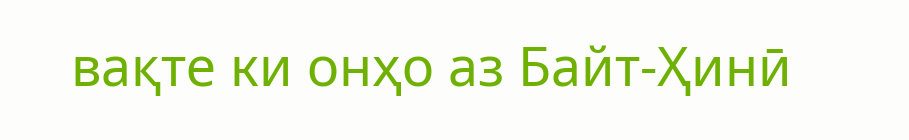вақте ки онҳо аз Байт-Ҳинӣ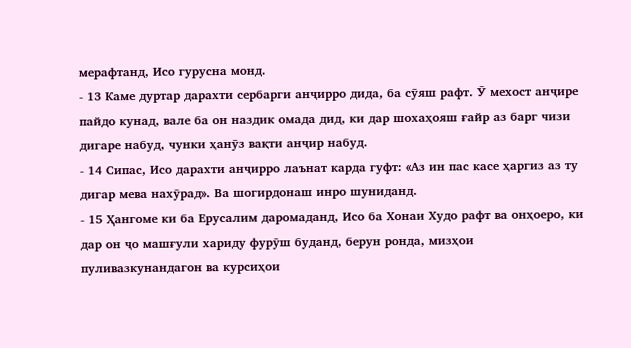мерафтанд, Исо гурусна монд.
- 13 Каме дуртар дарахти сербарги анҷирро дида, ба сӯяш рафт. Ӯ мехост анҷире пайдо кунад, вале ба он наздик омада дид, ки дар шохаҳояш ғайр аз барг чизи дигаре набуд, чунки ҳанӯз вақти анҷир набуд.
- 14 Сипас, Исо дарахти анҷирро лаънат карда гуфт: «Аз ин пас касе ҳаргиз аз ту дигар мева нахӯрад». Ва шогирдонаш инро шуниданд.
- 15 Ҳангоме ки ба Ерусалим даромаданд, Исо ба Хонаи Худо рафт ва онҳоеро, ки дар он ҷо машғули хариду фурӯш буданд, берун ронда, мизҳои пуливазкунандагон ва курсиҳои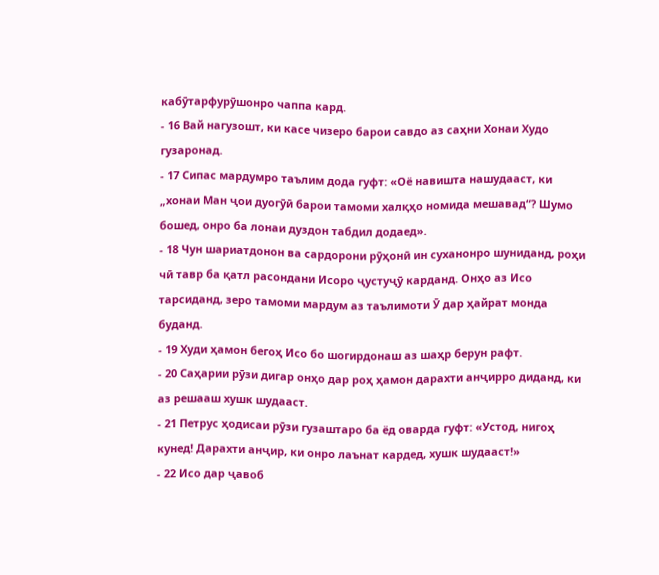кабӯтарфурӯшонро чаппа кард.
- 16 Вай нагузошт, ки касе чизеро барои савдо аз саҳни Хонаи Худо гузаронад.
- 17 Сипас мардумро таълим дода гуфт: «Оё навишта нашудааст, ки „хонаи Ман ҷои дуогӯӣ барои тамоми халқҳо номида мешавад“? Шумо бошед, онро ба лонаи дуздон табдил додаед».
- 18 Чун шариатдонон ва сардорони рӯҳонӣ ин суханонро шуниданд, роҳи чӣ тавр ба қатл расондани Исоро ҷустуҷӯ карданд. Онҳо аз Исо тарсиданд, зеро тамоми мардум аз таълимоти Ӯ дар ҳайрат монда буданд.
- 19 Худи ҳамон бегоҳ Исо бо шогирдонаш аз шаҳр берун рафт.
- 20 Саҳарии рӯзи дигар онҳо дар роҳ ҳамон дарахти анҷирро диданд, ки аз решааш хушк шудааст.
- 21 Петрус ҳодисаи рӯзи гузаштаро ба ёд оварда гуфт: «Устод, нигоҳ кунед! Дарахти анҷир, ки онро лаънат кардед, хушк шудааст!»
- 22 Исо дар ҷавоб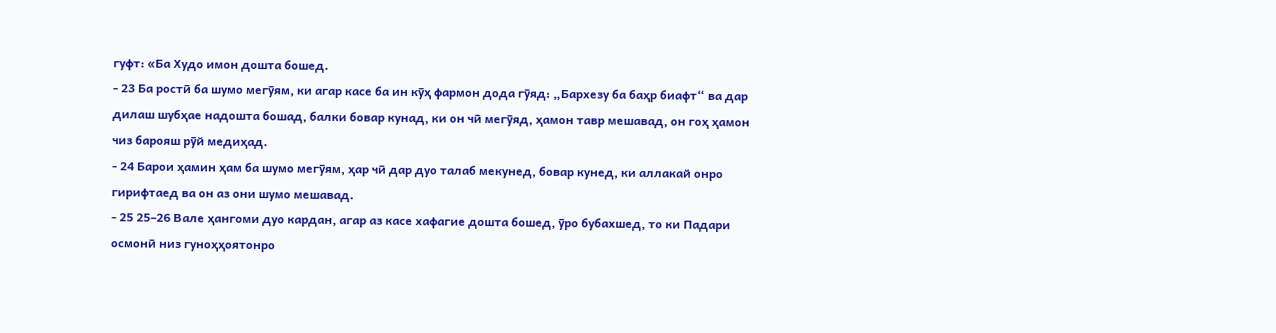гуфт: «Ба Худо имон дошта бошед.
- 23 Ба ростӣ ба шумо мегӯям, ки агар касе ба ин кӯҳ фармон дода гӯяд: „Бархезу ба баҳр биафт“ ва дар дилаш шубҳае надошта бошад, балки бовар кунад, ки он чӣ мегӯяд, ҳамон тавр мешавад, он гоҳ ҳамон чиз барояш рӯй медиҳад.
- 24 Барои ҳамин ҳам ба шумо мегӯям, ҳар чӣ дар дуо талаб мекунед, бовар кунед, ки аллакай онро гирифтаед ва он аз они шумо мешавад.
- 25 25–26 Вале ҳангоми дуо кардан, агар аз касе хафагие дошта бошед, ӯро бубахшед, то ки Падари осмонӣ низ гуноҳҳоятонро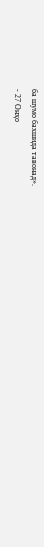ба шумо бахшида тавонад».
- 27 Онҳо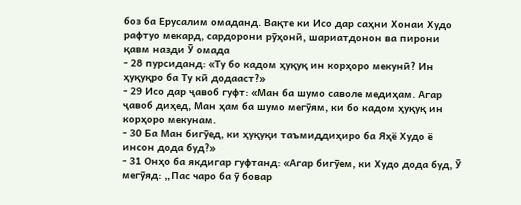боз ба Ерусалим омаданд. Вақте ки Исо дар саҳни Хонаи Худо рафтуо мекард, сардорони рӯҳонӣ, шариатдонон ва пирони қавм назди Ӯ омада
- 28 пурсиданд: «Ту бо кадом ҳуқуқ ин корҳоро мекунӣ? Ин ҳуқуқро ба Ту кӣ додааст?»
- 29 Исо дар ҷавоб гуфт: «Ман ба шумо саволе медиҳам. Агар ҷавоб диҳед, Ман ҳам ба шумо мегӯям, ки бо кадом ҳуқуқ ин корҳоро мекунам.
- 30 Ба Ман бигӯед, ки ҳуқуқи таъмиддиҳиро ба Яҳё Худо ё инсон дода буд?»
- 31 Онҳо ба якдигар гуфтанд: «Агар бигӯем, ки Худо дода буд, Ӯ мегӯяд: „Пас чаро ба ӯ бовар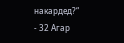накардед?“
- 32 Агар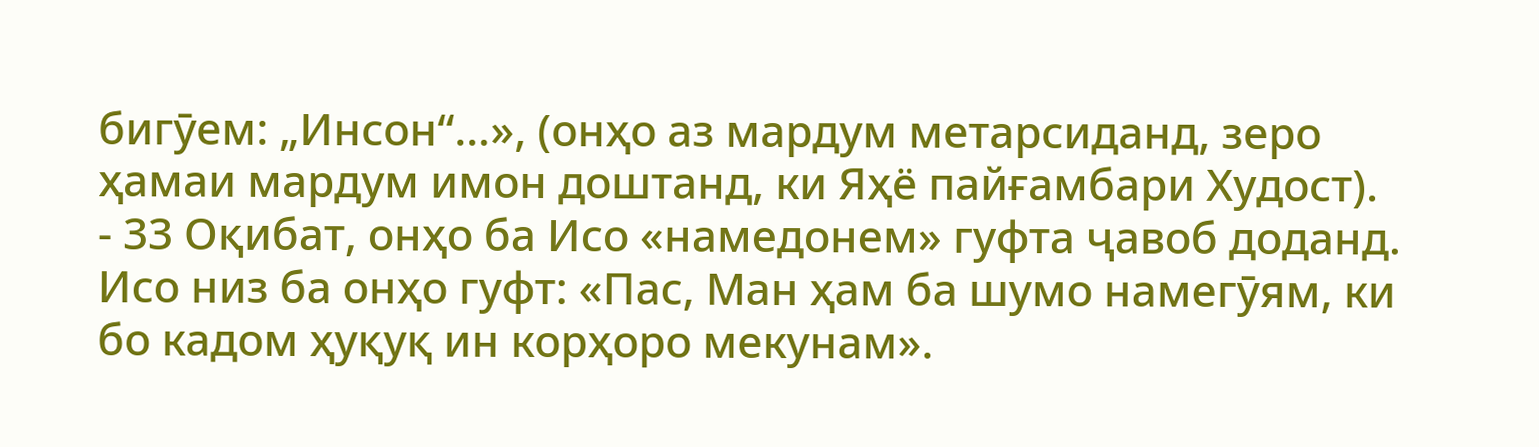бигӯем: „Инсон“…», (онҳо аз мардум метарсиданд, зеро ҳамаи мардум имон доштанд, ки Яҳё пайғамбари Худост).
- 33 Оқибат, онҳо ба Исо «намедонем» гуфта ҷавоб доданд. Исо низ ба онҳо гуфт: «Пас, Ман ҳам ба шумо намегӯям, ки бо кадом ҳуқуқ ин корҳоро мекунам».